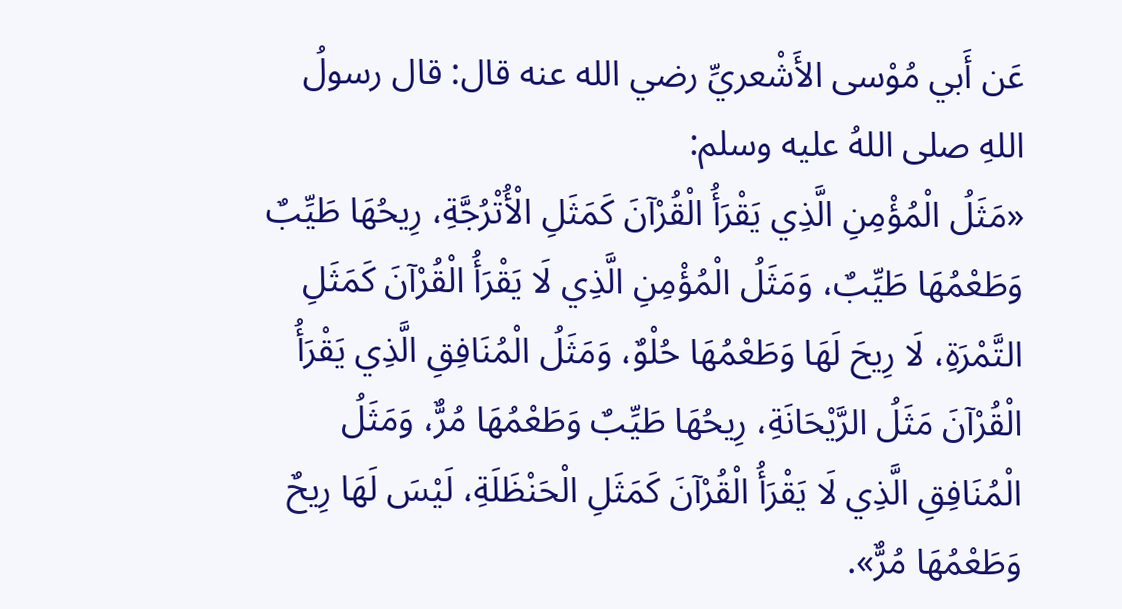عَن أَبي مُوْسى الأَشْعريِّ رضي الله عنه قال: قال رسولُ اللهِ صلى اللهُ عليه وسلم:
«مَثَلُ الْمُؤْمِنِ الَّذِي يَقْرَأُ الْقُرْآنَ كَمَثَلِ الْأُتْرُجَّةِ، رِيحُهَا طَيِّبٌ وَطَعْمُهَا طَيِّبٌ، وَمَثَلُ الْمُؤْمِنِ الَّذِي لَا يَقْرَأُ الْقُرْآنَ كَمَثَلِ التَّمْرَةِ، لَا رِيحَ لَهَا وَطَعْمُهَا حُلْوٌ، وَمَثَلُ الْمُنَافِقِ الَّذِي يَقْرَأُ الْقُرْآنَ مَثَلُ الرَّيْحَانَةِ، رِيحُهَا طَيِّبٌ وَطَعْمُهَا مُرٌّ، وَمَثَلُ الْمُنَافِقِ الَّذِي لَا يَقْرَأُ الْقُرْآنَ كَمَثَلِ الْحَنْظَلَةِ، لَيْسَ لَهَا رِيحٌ وَطَعْمُهَا مُرٌّ».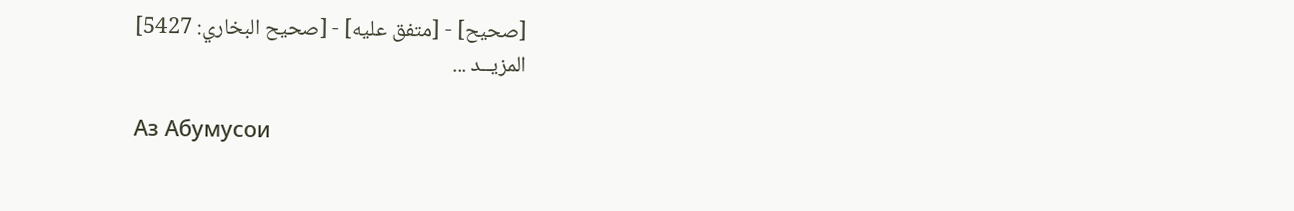[صحيح] - [متفق عليه] - [صحيح البخاري: 5427]
المزيــد ...

Аз Абумусои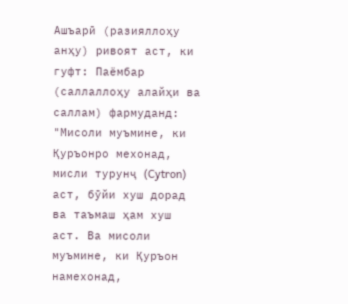Ашъарӣ (разияллоҳу анҳу) ривоят аст, ки гуфт: Паёмбар (саллаллоҳу алайҳи ва саллам) фармуданд:
"Мисоли муъмине, ки Қуръонро мехонад, мисли турунҷ (Cytron) аст, бӯйи хуш дорад ва таъмаш ҳам хуш аст. Ва мисоли муъмине, ки Қуръон намехонад,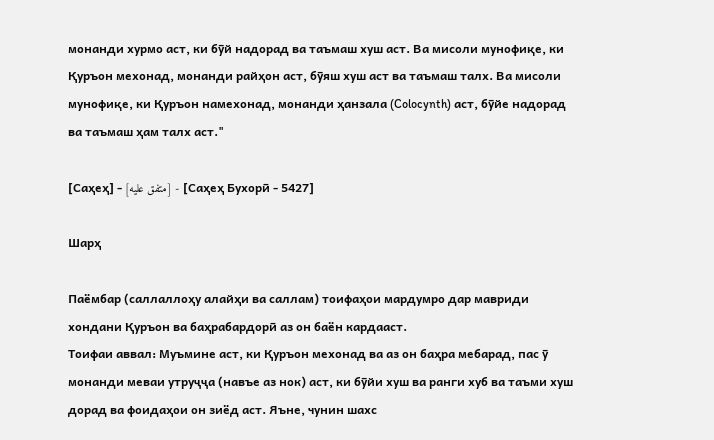монанди хурмо аст, ки бӯй надорад ва таъмаш хуш аст. Ва мисоли мунофиқе, ки Қуръон мехонад, монанди райҳон аст, бӯяш хуш аст ва таъмаш талх. Ва мисоли мунофиқе, ки Қуръон намехонад, монанди ҳанзала (Colocynth) аст, бӯйе надорад ва таъмаш ҳам талх аст."

[Саҳеҳ] - [متفق عليه] - [Саҳеҳ Бухорӣ - 5427]

Шарҳ

Паёмбар (саллаллоҳу алайҳи ва саллам) тоифаҳои мардумро дар мавриди хондани Қуръон ва баҳрабардорӣ аз он баён кардааст.
Тоифаи аввал: Муъмине аст, ки Қуръон мехонад ва аз он баҳра мебарад, пас ӯ монанди меваи утруҷҷа (навъе аз нок) аст, ки бӯйи хуш ва ранги хуб ва таъми хуш дорад ва фоидаҳои он зиёд аст. Яъне, чунин шахс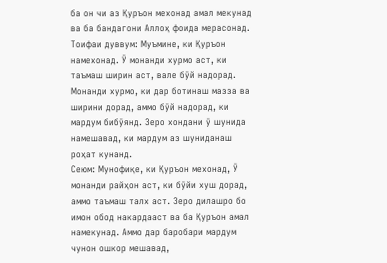ба он чи аз Қуръон мехонад амал мекунад ва ба бандагони Аллоҳ фоида мерасонад.
Тоифаи дуввум: Муъмине, ки Қуръон намехонад. Ӯ монанди хурмо аст, ки таъмаш ширин аст, вале бӯй надорад. Монанди хурмо, ки дар ботинаш мазза ва ширини дорад, аммо бӯй надорад, ки мардум бибӯянд. Зеро хондани ӯ шунида намешавад, ки мардум аз шуниданаш роҳат кунанд.
Сеюм: Мунофиқе, ки Қуръон мехонад, Ӯ монанди райҳон аст, ки бӯйи хуш дорад, аммо таъмаш талх аст. Зеро дилашро бо имон обод накардааст ва ба Қуръон амал намекунад. Аммо дар баробари мардум чунон ошкор мешавад,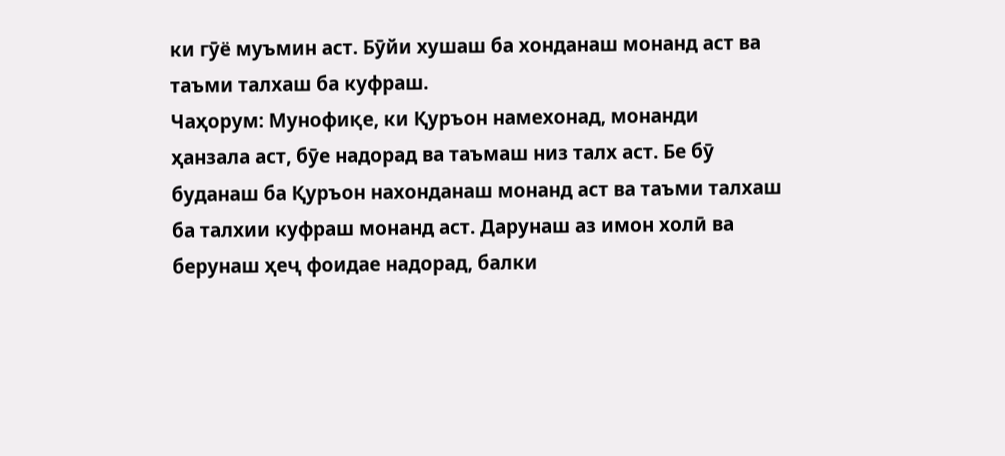ки гӯё муъмин аст. Бӯйи хушаш ба хонданаш монанд аст ва таъми талхаш ба куфраш.
Чаҳорум: Мунофиқе, ки Қуръон намехонад, монанди ҳанзала аст, бӯе надорад ва таъмаш низ талх аст. Бе бӯ буданаш ба Қуръон нахонданаш монанд аст ва таъми талхаш ба талхии куфраш монанд аст. Дарунаш аз имон холӣ ва берунаш ҳеҷ фоидае надорад, балки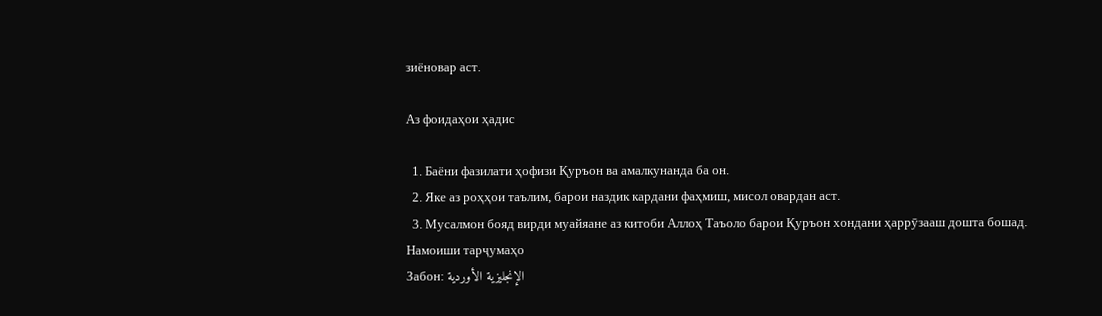зиёновар аст.

Аз фоидаҳои ҳадис

  1. Баёни фазилати ҳофизи Қуръон ва амалкунанда ба он.
  2. Яке аз роҳҳои таълим, барои наздик кардани фаҳмиш, мисол овардан аст.
  3. Мусалмон бояд вирди муайяане аз китоби Аллоҳ Таъоло барои Қуръон хондани ҳаррӯзааш дошта бошад.
Намоиши тарҷумаҳо
Забон: الإنجليزية الأوردية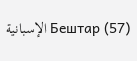الإسبانية Бештар (57)